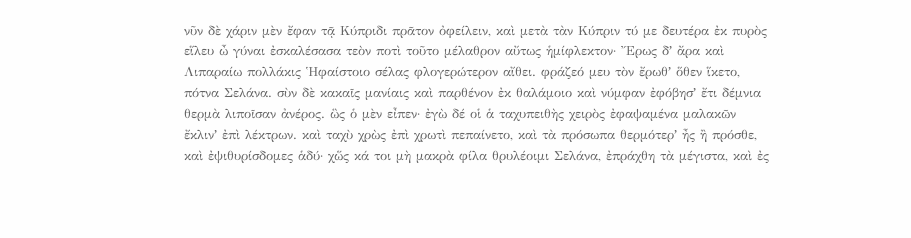νῦν δὲ χάριν μὲν ἔφαν τᾷ Κύπριδι πρᾶτον ὀφείλειν, καὶ μετὰ τὰν Κύπριν τύ με δευτέρα ἐκ πυρὸς εἵλευ ὦ γύναι ἐσκαλέσασα τεὸν ποτὶ τοῦτο μέλαθρον αὔτως ἡμίφλεκτον· Ἔρως δʼ ἄρα καὶ Λιπαραίω πολλάκις Ἡφαίστοιο σέλας φλογερώτερον αἴθει. φράζεό μευ τὸν ἔρωθʼ ὅθεν ἵκετο, πότνα Σελάνα. σὺν δὲ κακαῖς μανίαις καὶ παρθένον ἐκ θαλάμοιο καὶ νύμφαν ἐφόβησʼ ἔτι δέμνια θερμὰ λιποῖσαν ἀνέρος. ὣς ὁ μὲν εἶπεν· ἐγὼ δέ οἱ ἁ ταχυπειθὴς χειρὸς ἐφαψαμένα μαλακῶν ἔκλινʼ ἐπὶ λέκτρων. καὶ ταχὺ χρὼς ἐπὶ χρωτὶ πεπαίνετο, καὶ τὰ πρόσωπα θερμότερʼ ἦς ἢ πρόσθε, καὶ ἐψιθυρίσδομες ἁδύ· χὥς κά τοι μὴ μακρὰ φίλα θρυλέοιμι Σελάνα, ἐπράχθη τὰ μέγιστα, καὶ ἐς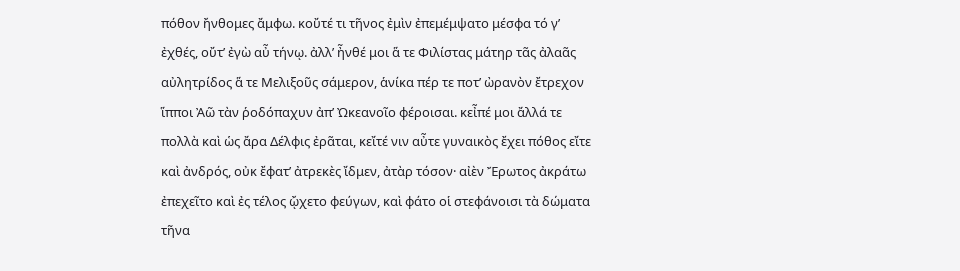πόθον ἤνθομες ἄμφω. κοὔτέ τι τῆνος ἐμὶν ἐπεμέμψατο μέσφα τό γʼ ἐχθές, οὔτʼ ἐγὼ αὖ τήνῳ. ἀλλʼ ἦνθέ μοι ἅ τε Φιλίστας μάτηρ τᾶς ἀλαᾶς αὐλητρίδος ἅ τε Μελιξοῦς σάμερον, ἁνίκα πέρ τε ποτʼ ὠρανὸν ἔτρεχον ἵπποι Ἀῶ τὰν ῥοδόπαχυν ἀπʼ Ὠκεανοῖο φέροισαι. κεἶπέ μοι ἄλλά τε πολλὰ καὶ ὡς ἄρα Δέλφις ἐρᾶται, κεἴτέ νιν αὖτε γυναικὸς ἔχει πόθος εἴτε καὶ ἀνδρός, οὐκ ἔφατʼ ἀτρεκὲς ἴδμεν, ἀτὰρ τόσον· αἰὲν Ἔρωτος ἀκράτω ἐπεχεῖτο καὶ ἐς τέλος ᾤχετο φεύγων, καὶ φάτο οἱ στεφάνοισι τὰ δώματα τῆνα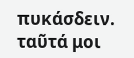πυκάσδειν. ταῦτά μοι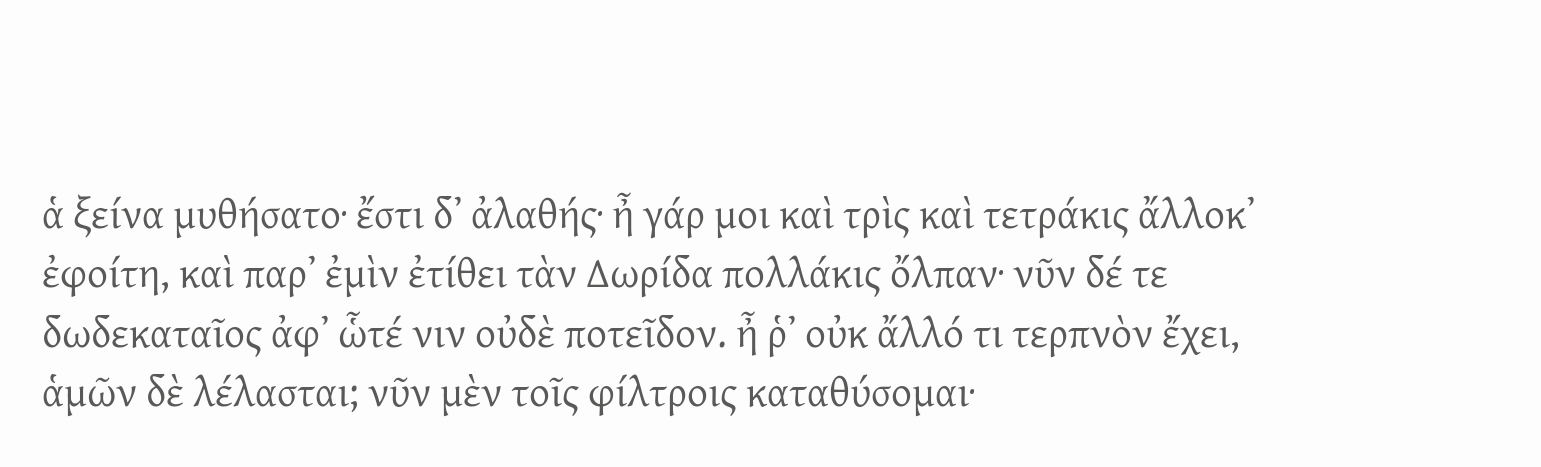ἁ ξείνα μυθήσατο· ἔστι δʼ ἀλαθής· ἦ γάρ μοι καὶ τρὶς καὶ τετράκις ἄλλοκʼ ἐφοίτη, καὶ παρʼ ἐμὶν ἐτίθει τὰν Δωρίδα πολλάκις ὄλπαν· νῦν δέ τε δωδεκαταῖος ἀφʼ ὧτέ νιν οὐδὲ ποτεῖδον. ἦ ῥʼ οὐκ ἄλλό τι τερπνὸν ἔχει, ἁμῶν δὲ λέλασται; νῦν μὲν τοῖς φίλτροις καταθύσομαι·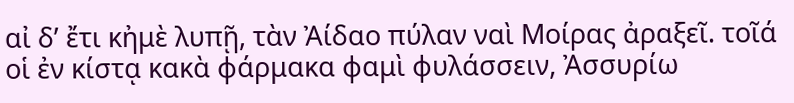αἰ δʼ ἔτι κἠμὲ λυπῇ, τὰν Ἀίδαο πύλαν ναὶ Μοίρας ἀραξεῖ. τοῖά οἱ ἐν κίστᾳ κακὰ φάρμακα φαμὶ φυλάσσειν, Ἀσσυρίω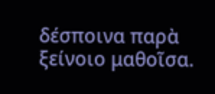δέσποινα παρὰ ξείνοιο μαθοῖσα.